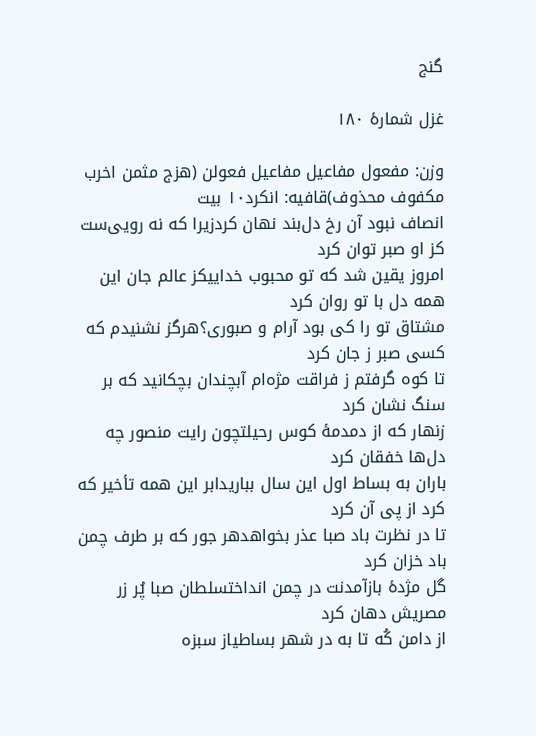گنج

غزل شمارهٔ ۱۸۰

وزن: مفعول مفاعیل مفاعیل فعولن (هزج مثمن اخرب مکفوف محذوف)قافیه: انکرد۱۰ بیت
انصاف نبود آن رخ دل‌بند نهان کردزیرا که نه رویی‌ست کز او صبر توان کرد
امروز یقین شد که تو محبوب خداییکز عالم جان این همه دل با تو روان کرد
مشتاق تو را کی بود آرام و صبوری؟هرگز نشنیدم که کسی صبر ز جان کرد
تا کوه گرفتم ز فراقت مژه‌ام آبچندان بچکانید که بر سنگ نشان کرد
زنهار که از دمدمهٔ کوس رحیلتچون رایت منصور چه دل‌ها خفقان کرد
باران به بساط اول این سال بباریدابر این همه تأخیر که کرد از پی آن کرد
تا در نظرت باد صبا عذر بخواهدهر جور که بر طرف چمن باد خزان کرد
گل مژدهٔ بازآمدنت در چمن انداختسلطان صبا پُر زر مصریش دهان کرد
از دامن کُه تا به در شهر بساطیاز سبزه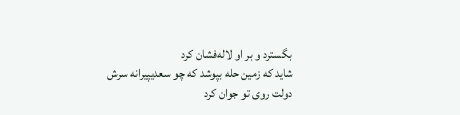بگسترد و بر او لاله‌فشان کرد
شاید که زمین حله بپوشد که چو سعدیپیرانه سرش دولت روی تو جوان کرد